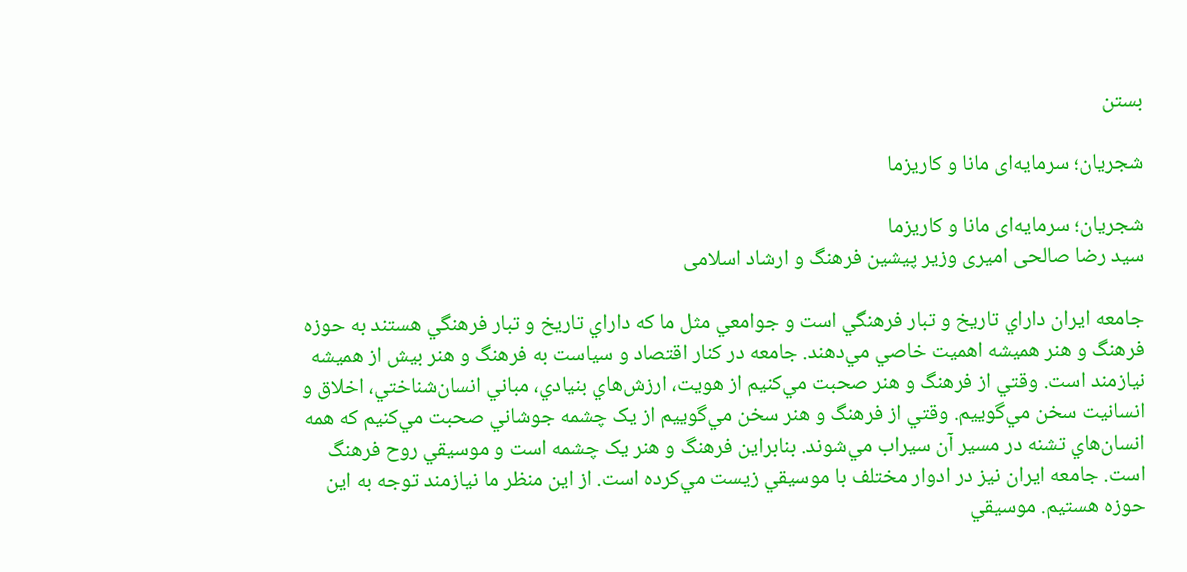بستن

شجریان؛ سرمایه‌ای مانا و کاریزما

شجریان؛ سرمایه‌ای مانا و کاریزما
سید رضا صالحی امیری وزیر پیشین فرهنگ و ارشاد اسلامی

جامعه ايران داراي تاريخ و تبار فرهنگي است و جوامعي مثل ما که داراي تاريخ و تبار فرهنگي هستند به حوزه فرهنگ و هنر هميشه اهميت خاصي مي‌دهند. جامعه در کنار اقتصاد و سياست به فرهنگ و هنر بيش از هميشه نيازمند است. وقتي از فرهنگ و هنر صحبت مي‌کنيم از هويت، ارزش‌هاي بنيادي، مباني انسان‌شناختي، اخلاق و انسانيت سخن مي‌گوييم. وقتي از فرهنگ و هنر سخن مي‌گوييم از يک چشمه جوشاني صحبت مي‌کنيم که همه انسان‌هاي تشنه در مسير آن سيراب مي‌شوند. بنابراين فرهنگ و هنر يک چشمه است و موسيقي روح فرهنگ است. جامعه ايران نيز در ادوار مختلف با موسيقي زيست مي‌کرده است. از اين منظر ما نيازمند توجه به اين حوزه هستيم. موسيقي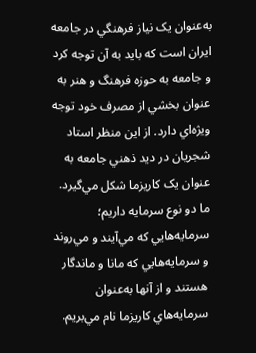به‌عنوان يک نياز فرهنگي در جامعه ايران است که بايد به آن توجه کرد و جامعه به حوزه فرهنگ و هنر به عنوان بخشي از مصرف خود توجه ويژه‌اي دارد. از اين منظر استاد شجريان در ديد ذهني جامعه به عنوان يک کاريزما شکل مي‌گيرد. ما دو نوع سرمايه داريم؛ سرمايه‌هايي که مي‌آيند و مي‌روند و سرمايه‌هايي که مانا و ماندگار هستند و از آنها به‌عنوان سرمايه‌هاي کاريزما نام مي‌بريم.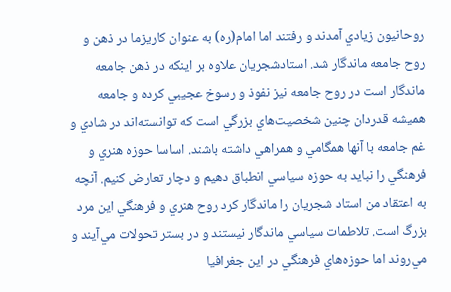روحانيون زيادي آمدند و رفتند اما امام(ره) به عنوان کاريزما در ذهن و روح جامعه ماندگار شد. استاد‌شجريان علاوه بر اينکه در ذهن جامعه ماندگار است در روح جامعه نيز نفوذ و رسوخ عجيبي کرده و جامعه هميشه قدردان چنين شخصيت‌هاي بزرگي است که توانسته‌‌اند در شادي و غم جامعه با آنها همگامي و همراهي داشته باشند. اساسا حوزه هنري و فرهنگي را نبايد به حوزه سياسي انطباق دهيم و دچار تعارض کنيم. آنچه به اعتقاد من استاد شجريان را ماندگار کرد روح هنري و فرهنگي اين مرد بزرگ است. تلاطمات سياسي ماندگار نيستند و در بستر تحولات مي‌آيند و مي‌روند اما حوزه‌هاي فرهنگي در اين جغرافيا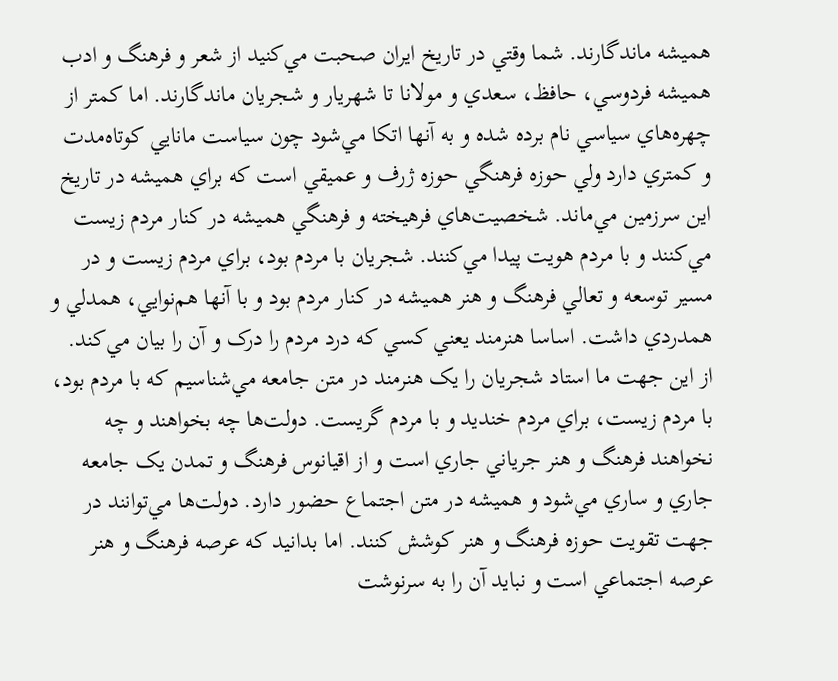هميشه ماندگارند. شما وقتي در تاريخ ايران صحبت مي‌کنيد از شعر و فرهنگ و ادب هميشه فردوسي، حافظ، سعدي و مولانا تا شهريار و شجريان ماندگارند. اما کمتر از چهره‌هاي سياسي نام برده شده و به آنها اتکا مي‌شود چون سياست مانايي کوتاه‌مدت و کمتري دارد ولي حوزه فرهنگي حوزه‌ ژرف و عميقي است که براي هميشه در تاريخ اين سرزمين مي‌‌ماند. شخصيت‌هاي فرهيخته و فرهنگي هميشه در کنار مردم زيست مي‌کنند و با مردم هويت پيدا مي‌کنند. شجريان با مردم بود، براي مردم زيست و در مسير توسعه و تعالي فرهنگ و هنر هميشه در کنار مردم بود و با آنها هم‌نوايي، همدلي و همدردي داشت. اساسا هنرمند يعني کسي که درد مردم را درک و آن را بيان مي‌کند. از اين جهت ما استاد شجريان را يک هنرمند در متن جامعه مي‌شناسيم که با مردم بود، با مردم زيست، براي مردم خنديد و با مردم گريست. دولت‌ها چه بخواهند و چه نخواهند فرهنگ و هنر جرياني جاري است و از اقيانوس فرهنگ و تمدن يک جامعه جاري و ساري مي‌شود و هميشه در متن اجتماع حضور دارد. دولت‌ها مي‌توانند در جهت تقويت حوزه فرهنگ و هنر کوشش کنند. اما بدانيد که عرصه فرهنگ و هنر عرصه اجتماعي است و نبايد آن را به سرنوشت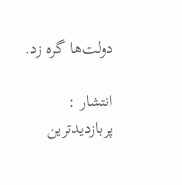دولت‌ها گره زد.

انتشار :
پربازدیدترین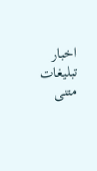اخبار
تبلیغات متنی